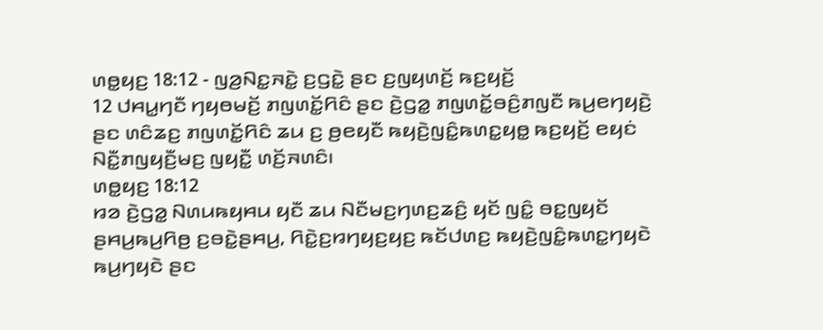ꤛꤥ꤭ꤟꤢ꤬ 18:12 - ꤜꤤ꤬ꤡꤢ꤭ꤏꤢꤧ꤭ ꤢ꤬ꤞꤢꤧ꤭ ꤔꤢ ꤢ꤬ꤜꤟꤛꤢꤩ꤬ ꤒꤢ꤬ꤟꤢꤩ꤬
12 ꤓꤌꤣ꤭ꤚꤢꤪ ꤚꤟꤥꤗꤢꤩ꤬ ꤊꤜꤛꤢꤩ꤭ꤖꤢꤨ ꤔꤢ ꤢꤧ꤬ꤞꤤ꤭ ꤊꤜꤛꤢꤩ꤭ꤋꤢꤨ꤬ꤊꤜꤢꤪ ꤒꤣ꤬ꤕꤚꤟꤢꤧ꤬ ꤔꤢ ꤛꤢꤨꤘꤢ꤬ ꤊꤜꤛꤢꤩ꤭ꤖꤢꤨ ꤘꤣ ꤢ꤬ ꤥ꤬ꤕꤟꤢꤪ ꤒꤟꤢꤧ꤬ꤜꤢꤨ꤭ꤒꤛꤢ꤭ꤟꤥ꤭ ꤒꤢ꤬ꤟꤢꤩ꤬ ꤕꤟꤢꤦ ꤡꤢꤪ꤭ꤊꤜꤟꤢꤪ꤬ꤗꤢ꤬ ꤜꤟꤢꤪ꤭ ꤛꤢꤩ꤬ꤏꤛꤢꤨ꤯
ꤛꤥ꤭ꤟꤢ꤬ 18:12
ꤙꤤ ꤢꤧ꤬ꤞꤤ꤭ ꤡꤛꤣꤒꤟꤌꤣ ꤟꤢꤪ ꤘꤣ ꤡꤢꤪꤗꤢ꤬ꤚꤛꤢ꤬ꤘꤢꤨ꤬ ꤟꤢꤩ ꤜꤢꤨ꤭ ꤋꤢ꤭ꤜꤟꤢꤩ ꤔꤌꤣ꤬ꤒꤣ꤬ꤖꤥ꤬ ꤢ꤬ꤋꤢꤧ꤭ꤔꤌꤣ꤬, ꤖꤢꤧ꤭ꤢ꤬ꤙꤚꤟꤢ꤬ꤟꤢ꤬ ꤒꤢꤩꤓꤛꤢ꤬ ꤒꤟꤢꤧ꤬ꤜꤢꤨ꤭ꤒꤛꤢ꤭ꤚꤟꤢꤧ ꤒꤣ꤬ꤚꤟꤢꤧ ꤔꤢ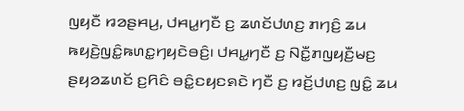ꤜꤟꤢꤪ ꤙꤤꤔꤌꤣ꤬, ꤓꤌꤣ꤭ꤚꤢꤪ ꤢ꤬ ꤘꤛꤢꤩꤓꤛꤢ꤬ ꤊꤚꤢꤨ꤬ ꤘꤣ ꤒꤟꤢꤧ꤬ꤜꤢꤨ꤭ꤒꤛꤢ꤭ꤚꤟꤢꤧꤋꤢꤨ꤬꤯ ꤓꤌꤣ꤭ꤚꤢꤪ ꤢ꤬ ꤡꤢꤪ꤭ꤊꤜꤟꤢꤪ꤬ꤗꤢ꤬ ꤔꤟꤤꤘꤛꤢꤩ ꤢ꤬ꤖꤢꤨ ꤋꤢꤨ꤭ꤢꤟꤢꤎꤢꤧ ꤚꤢꤪ ꤢ꤬ ꤙꤢꤩ꤬ꤓꤛꤢ꤬ ꤜꤢꤨ꤭ ꤘꤣ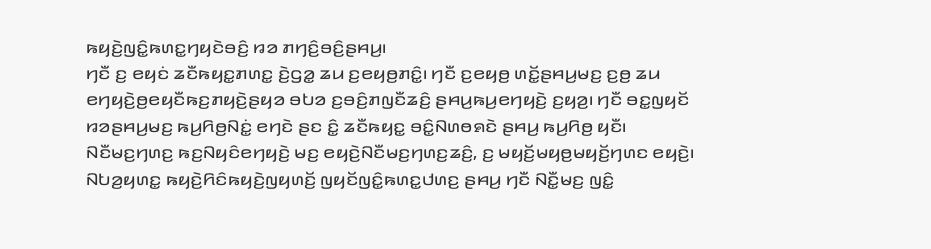ꤒꤟꤢꤧ꤬ꤜꤢꤨ꤭ꤒꤛꤢ꤭ꤚꤟꤢꤧꤋꤢꤨ꤬ ꤙꤤ ꤊꤚꤢꤨ꤬ꤋꤢꤨ꤬ꤔꤌꤣ꤬꤯
ꤚꤢꤪ ꤢ꤬ ꤕꤟꤢꤦ ꤘꤢꤪꤒꤟꤢ꤭ꤊꤛꤢ꤭ ꤢꤧ꤬ꤞꤤ꤭ ꤘꤣ ꤢ꤬ꤕꤟꤥ꤬ꤊꤢꤨ꤭꤯ ꤚꤢꤪ ꤢ꤬ꤕꤟꤥ꤬ ꤛꤢꤩ꤭ꤔꤌꤣ꤬ꤗꤢ꤬ ꤢ꤬ꤥ꤬ ꤘꤣ ꤕꤚꤟꤢꤧ꤬ꤥ꤬ꤕꤟꤢꤪꤒꤢ꤬ꤊꤟꤢꤧ꤬ꤔꤟꤤ ꤋꤝꤤ ꤢ꤬ꤋꤢꤨ꤬ꤊꤜꤢꤪꤘꤢꤨ꤬ ꤔꤌꤣ꤬ꤒꤣ꤬ꤕꤚꤟꤢꤧ꤬ ꤢ꤬ꤟꤤ꤬꤯ ꤚꤢꤪ ꤋꤢ꤭ꤜꤟꤢꤩ ꤙꤤꤔꤌꤣ꤬ꤗꤢ꤬ ꤒꤣ꤬ꤖꤥ꤬ꤡꤢꤦ꤭ ꤕꤚꤢꤧ ꤔꤢ ꤢꤨ꤭ ꤘꤢꤪꤒꤟꤢ꤭ ꤋꤢꤨ꤭ꤡꤛꤥꤎꤢꤧ ꤔꤌꤣ꤬ ꤒꤣ꤬ꤖꤥ꤬ ꤟꤢꤪ꤯
ꤡꤢꤪꤗꤢ꤬ꤚꤛꤢ꤬ ꤒꤢ꤬ꤡꤟꤢꤨꤕꤚꤟꤢꤧ꤬ ꤗꤢ꤬ ꤕꤟꤢꤧ꤬ꤡꤢꤪꤗꤢ꤬ꤚꤛꤢ꤬ꤘꤢꤨ꤬, ꤢ꤬ ꤗꤟꤢꤩ꤬ꤗꤟꤥ꤬ꤗꤟꤢꤩ꤬ꤚꤛꤢ ꤕꤟꤢꤧ꤬꤯ ꤡꤝꤤ꤬ꤟꤛꤢ꤭ ꤒꤟꤢꤧ꤬ꤖꤢꤨꤒꤟꤢꤧ꤬ꤜꤟꤛꤢꤩ꤬ ꤜꤟꤢꤩꤜꤢꤨ꤭ꤒꤛꤢ꤭ꤓꤛꤢ꤬ ꤔꤌꤣ꤬ ꤚꤢꤪ ꤡꤢꤪ꤭ꤗꤢ꤬ ꤜꤢꤨ꤭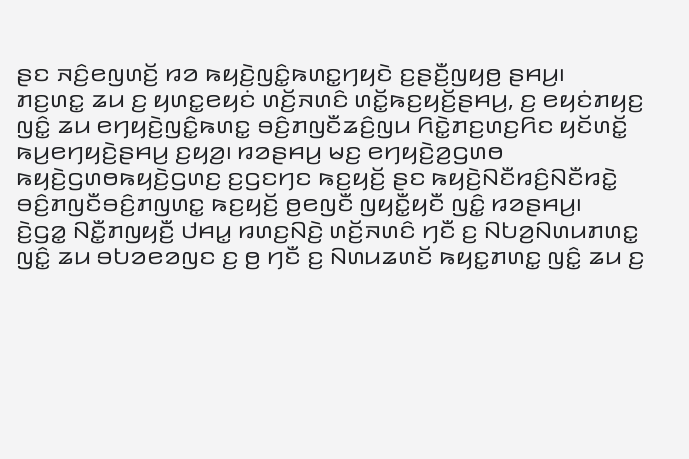ꤔꤢ ꤏꤢꤨ꤬ꤕꤜꤛꤢꤩ꤬ ꤙꤤ ꤒꤟꤢꤧ꤬ꤜꤢꤨ꤭ꤒꤛꤢ꤭ꤚꤟꤢꤧ ꤢ꤬ꤔꤢꤪ꤬ꤜꤟꤥ꤬ ꤔꤌꤣ꤬꤯
ꤊꤢ꤬ꤛꤢ꤭ ꤘꤣ ꤢ꤬ ꤟꤛꤢ꤭ꤕꤟꤢꤦ ꤛꤢꤩ꤬ꤏꤛꤢꤨ ꤛꤢꤩ꤭ꤒꤢ꤬ꤟꤢꤩ꤬ꤔꤌꤣ꤬, ꤢ꤬ ꤕꤟꤢꤦꤊꤟꤢ꤬ ꤜꤢꤨ꤭ ꤘꤣ ꤕꤚꤟꤢꤧ꤬ꤜꤢꤨ꤭ꤒꤛꤢ꤭ ꤋꤢꤨ꤬ꤊꤜꤢꤪꤘꤢꤨ꤬ꤜꤣ ꤖꤢꤧ꤭ꤊꤢ꤬ꤛꤢ꤬ꤖꤢ ꤟꤢꤩꤛꤢꤩ꤭ ꤒꤣ꤬ꤕꤚꤟꤢꤧ꤬ꤔꤌꤣ꤬ ꤢ꤬ꤟꤤ꤬꤯ ꤙꤤꤔꤌꤣ꤬ ꤗꤢ꤬ ꤕꤚꤟꤢꤧ꤬ꤤ꤬ꤞꤛꤥ ꤒꤟꤢꤧ꤬ꤞꤛꤥꤒꤟꤢꤧ꤬ꤞꤛꤢ꤬ ꤢ꤬ꤞꤢꤚꤢ ꤒꤢ꤬ꤟꤢꤩ꤬ ꤔꤢ ꤒꤟꤢꤧ꤬ꤡꤢꤪꤙꤢꤨ꤬ꤡꤢꤪꤙꤢꤧ꤭ ꤋꤢꤨ꤬ꤊꤜꤢꤪꤋꤢꤨ꤬ꤊꤜꤛꤢ꤭ ꤒꤢ꤬ꤟꤢꤩ꤬ ꤥ꤬ꤕꤜꤢꤪ ꤜꤟꤢꤪ꤭ꤟꤢꤪ ꤜꤢꤨ꤭ ꤙꤤꤔꤌꤣ꤬꤯
ꤢꤧ꤬ꤞꤤ꤭ ꤡꤢꤪ꤭ꤊꤜꤟꤢꤪ꤬ ꤓꤌꤣ꤭ ꤙꤛꤢ꤬ꤡꤢꤧ꤬ ꤛꤢꤩ꤬ꤏꤛꤢꤨ ꤚꤢꤪ ꤢ꤬ ꤡꤝꤤ꤬ꤡꤛꤣꤊꤛꤢ꤭ ꤜꤢꤨ꤭ ꤘꤣ ꤋꤝꤤꤕꤤꤜꤢ ꤢ꤬ ꤥ꤬ ꤚꤢꤪ ꤢ꤬ ꤡꤛꤣꤘꤛꤢꤩ ꤒꤟꤢ꤭ꤊꤛꤢ꤭ ꤜꤢꤨ꤭ ꤘꤣ ꤢ꤬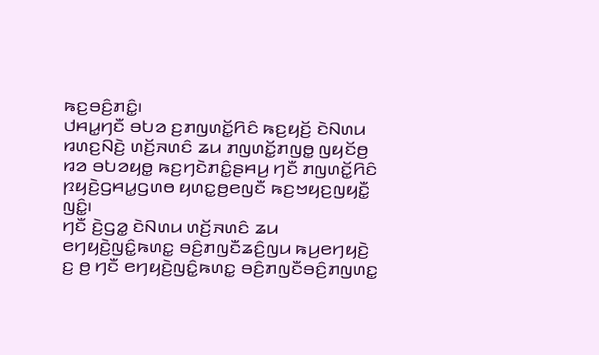ꤒꤢ꤬ꤋꤢꤨ꤬ꤊꤢꤨ꤭꤯
ꤓꤌꤣ꤭ꤚꤢꤪ ꤋꤝꤤ ꤢ꤬ꤊꤜꤛꤢꤩ꤭ꤖꤢꤨ ꤒꤢ꤬ꤟꤢꤩ꤬ ꤢꤧꤡꤛꤣ ꤙꤛꤢ꤬ꤡꤢꤧ꤬ ꤛꤢꤩ꤬ꤏꤛꤢꤨ ꤘꤣ ꤊꤜꤛꤢꤩ꤭ꤊꤜꤥ꤭ ꤜꤟꤢꤩꤥ꤬ ꤙꤤ ꤋꤝꤤꤟꤥ꤭ ꤒꤢ꤬ꤚꤢꤧꤊꤢꤨ꤭ꤔꤌꤣ꤬ ꤚꤢꤪ ꤊꤜꤛꤢꤩ꤭ꤖꤢꤨ ꤐꤟꤢꤧ꤬ꤞꤌꤣ꤭ꤞꤛꤥ ꤟꤛꤢ꤭ꤥ꤬ꤕꤜꤢꤪ ꤒꤢ꤬ꤠꤟꤢ꤬ꤜꤟꤢꤪ꤭ ꤜꤢꤨ꤭꤯
ꤚꤢꤪ ꤢꤧ꤬ꤞꤤ꤭ ꤢꤧꤡꤛꤣ ꤛꤢꤩ꤬ꤏꤛꤢꤨ ꤘꤣ ꤕꤚꤟꤢꤧ꤬ꤜꤢꤨ꤭ꤒꤛꤢ꤭ ꤋꤢꤨ꤬ꤊꤜꤢꤪꤘꤢꤨ꤬ꤜꤣ ꤒꤣ꤬ꤕꤚꤟꤢꤧ꤬ ꤢ꤬ ꤥ꤬ ꤚꤢꤪ ꤕꤚꤟꤢꤧ꤬ꤜꤢꤨ꤭ꤒꤛꤢ꤭ ꤋꤢꤨ꤬ꤊꤜꤢꤪꤋꤢꤨ꤬ꤊꤜꤛꤢ꤭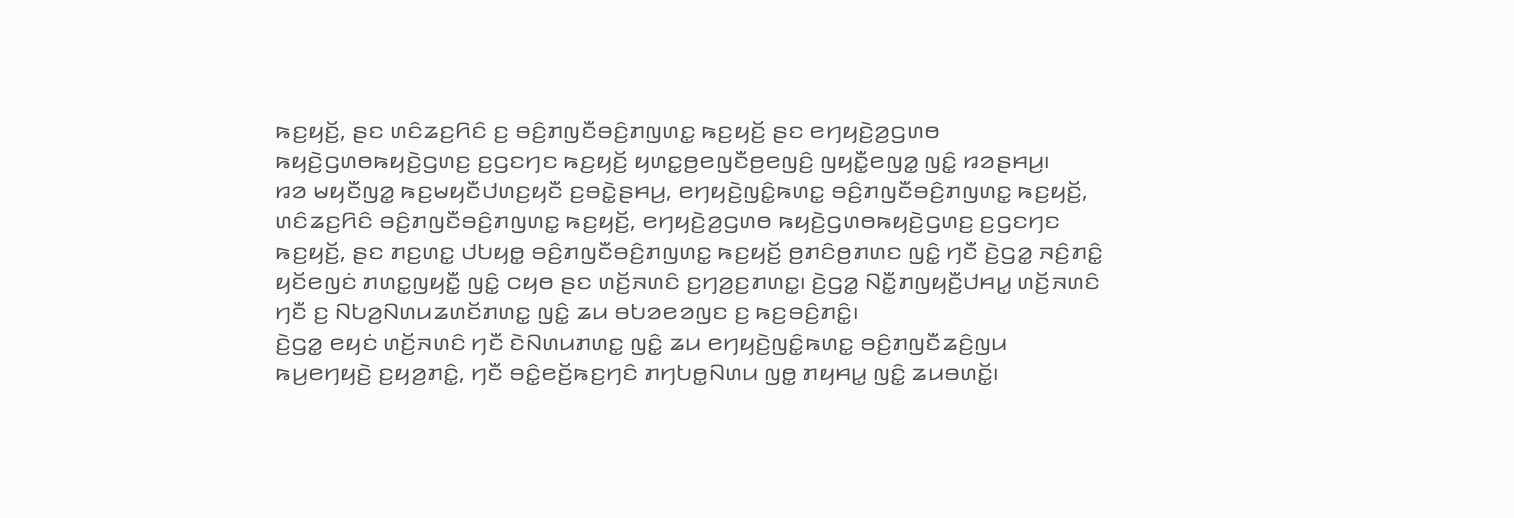ꤒꤢ꤬ꤟꤢꤩ꤬, ꤔꤢ ꤛꤢꤨꤘꤢ꤬ꤖꤢꤨ ꤢ꤬ ꤋꤢꤨ꤬ꤊꤜꤢꤪꤋꤢꤨ꤬ꤊꤜꤛꤢ꤭ ꤒꤢ꤬ꤟꤢꤩ꤬ ꤔꤢ ꤕꤚꤟꤢꤧ꤬ꤤ꤬ꤞꤛꤥ ꤒꤟꤢꤧ꤬ꤞꤛꤥꤒꤟꤢꤧ꤬ꤞꤛꤢ꤬ ꤢ꤬ꤞꤢꤚꤢ ꤒꤢ꤬ꤟꤢꤩ꤬ ꤟꤛꤢ꤭ꤥ꤬ꤕꤜꤢꤪꤥ꤬ꤕꤜꤢꤨ꤬ ꤜꤟꤢꤪ꤭ꤕꤜꤤ꤭ ꤜꤢꤨ꤭ ꤙꤤꤔꤌꤣ꤬꤯
ꤙꤤ ꤗꤟꤢꤪꤜꤤ꤭ ꤒꤢ꤬ꤗꤟꤢꤪꤓꤛꤢ꤬ꤟꤢꤪ ꤢ꤬ꤋꤢꤧ꤭ꤔꤌꤣ꤬, ꤕꤚꤟꤢꤧ꤬ꤜꤢꤨ꤭ꤒꤛꤢ꤭ ꤋꤢꤨ꤬ꤊꤜꤢꤪꤋꤢꤨ꤬ꤊꤜꤛꤢ꤭ ꤒꤢ꤬ꤟꤢꤩ꤬, ꤛꤢꤨꤘꤢ꤬ꤖꤢꤨ ꤋꤢꤨ꤬ꤊꤜꤢꤪꤋꤢꤨ꤬ꤊꤜꤛꤢ꤭ ꤒꤢ꤬ꤟꤢꤩ꤬, ꤕꤚꤟꤢꤧ꤬ꤤ꤬ꤞꤛꤥ ꤒꤟꤢꤧ꤬ꤞꤛꤥꤒꤟꤢꤧ꤬ꤞꤛꤢ꤬ ꤢ꤬ꤞꤢꤚꤢ ꤒꤢ꤬ꤟꤢꤩ꤬, ꤔꤢ ꤊꤢ꤬ꤛꤢ꤭ ꤓꤝꤟꤥ꤭ ꤋꤢꤨ꤬ꤊꤜꤢꤪꤋꤢꤨ꤬ꤊꤜꤛꤢ꤭ ꤒꤢ꤬ꤟꤢꤩ꤬ ꤥ꤬ꤊꤢꤨꤥ꤬ꤊꤛꤢ ꤜꤢꤨ꤭ ꤚꤢꤪ ꤢꤧ꤬ꤞꤤ꤭ ꤏꤢꤨ꤬ꤊꤢꤨ꤭ ꤟꤢꤩꤕꤜꤢꤦ ꤊꤛꤢ꤭ꤜꤟꤢꤪ꤭ ꤜꤢꤨ꤭ ꤍꤟꤥ ꤔꤢ ꤛꤢꤩ꤬ꤏꤛꤢꤨ ꤢ꤬ꤚꤤ꤬ꤢ꤬ꤊꤛꤢ꤭꤯ ꤢꤧ꤬ꤞꤤ꤭ ꤡꤢꤪ꤭ꤊꤜꤟꤢꤪ꤬ꤓꤌꤣ꤭ ꤛꤢꤩ꤬ꤏꤛꤢꤨ ꤚꤢꤪ ꤢ꤬ ꤡꤝꤤ꤬ꤡꤛꤣꤘꤛꤢꤩꤊꤛꤢ꤭ ꤜꤢꤨ꤭ ꤘꤣ ꤋꤝꤤꤕꤤꤜꤢ ꤢ꤬ ꤒꤢ꤬ꤋꤢꤨ꤬ꤊꤢꤨ꤭꤯
ꤢꤧ꤬ꤞꤤ꤭ ꤕꤟꤢꤦ ꤛꤢꤩ꤬ꤏꤛꤢꤨ ꤚꤢꤪ ꤢꤧꤡꤛꤣꤊꤛꤢ꤭ ꤜꤢꤨ꤭ ꤘꤣ ꤕꤚꤟꤢꤧ꤬ꤜꤢꤨ꤭ꤒꤛꤢ꤭ ꤋꤢꤨ꤬ꤊꤜꤢꤪꤘꤢꤨ꤬ꤜꤣ ꤒꤣ꤬ꤕꤚꤟꤢꤧ꤬ ꤢ꤬ꤟꤤ꤬ꤊꤢꤨ꤭, ꤚꤢꤪ ꤋꤢꤨ꤭ꤕꤢꤩ꤬ꤒꤢ꤬ꤚꤢꤨ ꤊꤚꤝꤥ꤭ꤡꤛꤣ ꤜꤥ꤭ ꤊꤟꤌꤣ꤭ ꤜꤢꤨ꤭ ꤘꤣꤋꤛꤢꤩ꤭꤯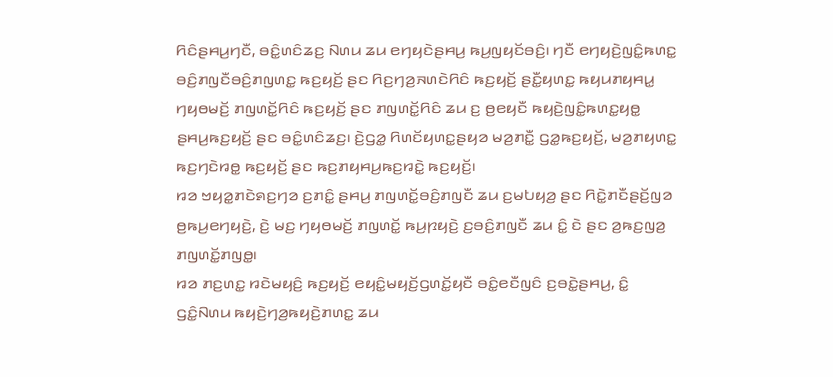ꤖꤢꤨꤔꤌꤣ꤬ꤚꤢꤪ, ꤋꤢꤨ꤭ꤛꤢꤨꤘꤢ꤬ ꤡꤛꤣ ꤘꤣ ꤕꤚꤟꤢꤧꤔꤌꤣ꤬ ꤒꤣ꤬ꤜꤟꤢꤩꤋꤢꤨ꤬꤯ ꤚꤢꤪ ꤕꤚꤟꤢꤧ꤬ꤜꤢꤨ꤭ꤒꤛꤢ꤭ ꤋꤢꤨ꤬ꤊꤜꤢꤪꤋꤢꤨ꤬ꤊꤜꤛꤢ꤭ ꤒꤢ꤬ꤟꤢꤩ꤬ ꤔꤢ ꤖꤢ꤬ꤚꤤ꤬ꤏꤛꤢꤧꤖꤢꤨ ꤒꤢ꤬ꤟꤢꤩ꤬ ꤔꤢꤪ꤭ꤟꤛꤢ꤭ ꤒꤟꤣꤊꤟꤌꤣ꤭ ꤚꤟꤥꤗꤢꤩ꤬ ꤊꤜꤛꤢꤩ꤭ꤖꤢꤨ ꤒꤢ꤬ꤟꤢꤩ꤬ ꤔꤢ ꤊꤜꤛꤢꤩ꤭ꤖꤢꤨ ꤘꤣ ꤢ꤬ ꤥ꤬ꤕꤟꤢꤪ ꤒꤟꤢꤧ꤬ꤜꤢꤨ꤭ꤒꤛꤢ꤭ꤟꤥ꤭ ꤔꤌꤣ꤬ꤒꤢ꤬ꤟꤢꤩ꤬ ꤔꤢ ꤋꤢꤨ꤭ꤛꤢꤨꤘꤢ꤬꤯ ꤢꤧ꤬ꤞꤤ꤭ ꤖꤛꤢꤩꤟꤛꤢ꤭ꤔꤟꤤ ꤗꤤ꤬ꤊꤢꤪ꤭ ꤞꤤ꤭ꤒꤢ꤬ꤟꤢꤩ꤬, ꤗꤤ꤬ꤊꤟꤛꤢ꤭ ꤒꤢ꤬ꤚꤢꤧꤙꤥ꤭ ꤒꤢ꤬ꤟꤢꤩ꤬ ꤔꤢ ꤒꤢ꤬ꤊꤟꤌꤣ꤬ꤒꤢ꤬ꤙꤢꤧ꤭ ꤒꤢ꤬ꤟꤢꤩ꤬꤯
ꤙꤤ ꤠꤟꤤ꤭ꤊꤢꤧꤎꤢ꤬ꤚꤤ ꤢ꤬ꤊꤢꤨ꤭ ꤔꤌꤣ꤬ ꤊꤜꤛꤢꤩ꤭ꤋꤢꤨ꤬ꤊꤜꤢꤪ ꤘꤣ ꤢ꤬ꤗꤝꤟꤤ꤬ ꤔꤢ ꤖꤢꤧ꤭ꤊꤢꤪꤔꤢꤩ꤬ꤜꤤ ꤥ꤬ꤒꤣ꤬ꤕꤚꤟꤢꤧ꤬, ꤢꤧ꤬ ꤗꤢ꤬ ꤚꤟꤥꤗꤢꤩ꤬ ꤊꤜꤛꤢꤩ꤭ ꤒꤣ꤬ꤐꤟꤢꤧ꤬ ꤢ꤬ꤋꤢꤨ꤬ꤊꤜꤢꤪ ꤘꤣ ꤢꤨ꤭ ꤢꤧ ꤔꤢ ꤤ꤬ꤒꤢ꤬ꤜꤤ꤬ ꤊꤜꤛꤢꤩ꤭ꤊꤜꤥ꤭꤯
ꤙꤤ ꤊꤢ꤬ꤛꤢ꤭ ꤙꤢꤧꤗꤟꤢꤨ꤬ ꤒꤢ꤬ꤟꤢꤩ꤬ ꤕꤟꤢꤨ꤭ꤗꤟꤢꤩ꤬ꤞꤛꤢꤩ꤭ꤟꤢꤪ ꤋꤢꤨ꤭ꤕꤢꤪꤜꤢꤨ ꤢ꤬ꤋꤢꤧ꤭ꤔꤌꤣ꤬, ꤢꤨ꤭ ꤞꤢꤨ꤭ꤡꤛꤣ ꤒꤟꤢꤧ꤬ꤚꤤ꤬ꤒꤟꤢꤧ꤬ꤊꤛꤢ꤭ ꤘꤣ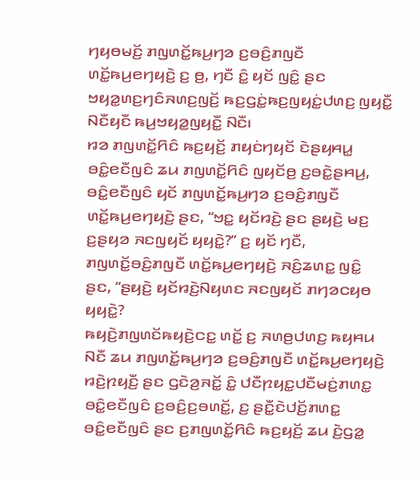ꤚꤟꤥꤗꤢꤩ꤬ ꤊꤜꤛꤢꤩ꤭ꤒꤣ꤬ꤚꤤ ꤢ꤬ꤋꤢꤨ꤬ꤊꤜꤢꤪ ꤛꤢꤩ꤭ꤒꤣ꤬ꤕꤚꤟꤢꤧ꤬ ꤢ꤬ ꤥ꤬, ꤚꤢꤪ ꤢꤨ꤭ ꤟꤢꤩ ꤜꤢꤨ꤭ ꤔꤢ ꤠꤟꤤ꤭ꤛꤢ꤬ꤚꤢꤨꤏꤛꤢ꤬ꤜꤢꤩ꤬ ꤒꤢ꤬ꤞꤢꤦ꤭ꤒꤢ꤬ꤜꤟꤢꤦ꤭ꤓꤛꤢ꤬ ꤜꤟꤢꤪ꤭ ꤡꤢꤪꤟꤢꤪ ꤒꤣ꤬ꤠꤟꤤ꤭ꤜꤟꤢꤪ꤭ ꤡꤢꤪ꤯
ꤙꤤ ꤊꤜꤛꤢꤩ꤭ꤖꤢꤨ ꤒꤢ꤬ꤟꤢꤩ꤬ ꤊꤟꤢꤦꤚꤟꤢꤩ ꤢꤧꤔꤟꤌꤣ꤭ ꤋꤢꤨ꤭ꤕꤢꤪꤜꤢꤨ ꤘꤣ ꤊꤜꤛꤢꤩ꤭ꤖꤢꤨ ꤜꤟꤢꤩꤥ꤬ ꤢ꤬ꤋꤢꤧ꤭ꤔꤌꤣ꤬, ꤋꤢꤨ꤭ꤕꤢꤪꤜꤢꤨ ꤟꤢꤩ ꤊꤜꤛꤢꤩ꤭ꤒꤣ꤬ꤚꤤ ꤢ꤬ꤋꤢꤨ꤬ꤊꤜꤢꤪ ꤛꤢꤩ꤭ꤒꤣ꤬ꤕꤚꤟꤢꤧ꤬ ꤔꤢ, “ꤠꤢ꤭ ꤟꤢꤩꤙꤢꤧ꤬ ꤔꤢ ꤔꤟꤢꤧ꤬ ꤗꤢ꤬ ꤢ꤬ꤔꤟꤤ ꤏꤢꤜꤟꤢꤩ ꤟꤟꤢꤧ꤭?” ꤢ꤬ ꤟꤢꤩ ꤚꤢꤪ, ꤊꤜꤛꤢꤩ꤭ꤋꤢꤨ꤬ꤊꤜꤢꤪ ꤛꤢꤩ꤭ꤒꤣ꤬ꤕꤚꤟꤢꤧ꤬ ꤏꤢꤨ꤬ꤘꤛꤢ꤭ ꤜꤢꤨ꤭ ꤔꤢ, “ꤔꤟꤢꤧ꤬ ꤟꤢꤩꤙꤢꤧ꤬ꤡꤟꤛꤢ ꤏꤢꤜꤟꤢꤩ ꤊꤚꤤꤍꤟꤥ ꤟꤟꤢꤧ꤭?
ꤒꤟꤢꤧ꤬ꤊꤜꤛꤢꤩꤒꤟꤢꤧ꤬ꤍꤢ꤭ ꤛꤢꤩ꤭ ꤢ꤬ ꤏꤛꤥ꤬ꤓꤛꤢ꤬ ꤒꤟꤌꤣ ꤡꤢꤪ ꤘꤣ ꤊꤜꤛꤢꤩ꤭ꤒꤣ꤬ꤚꤤ ꤢ꤬ꤋꤢꤨ꤬ꤊꤜꤢꤪ ꤛꤢꤩ꤭ꤒꤣ꤬ꤕꤚꤟꤢꤧ꤬ ꤙꤢꤧ꤬ꤐꤟꤢꤪ꤬ ꤔꤢ ꤞꤢꤧꤤ꤬ꤏꤢꤩ꤭ ꤢꤨ꤭ ꤓꤢꤪꤐꤟꤢ꤭ꤓꤢꤪꤗꤢꤦ꤬ꤊꤛꤢ꤭ ꤋꤢꤨ꤭ꤕꤢꤪꤜꤢꤨ ꤢ꤬ꤋꤢꤨ꤬ꤢ꤬ꤋꤛꤢꤩ꤭, ꤢ꤬ ꤔꤢꤪ꤭ꤢꤧꤓꤢꤩ꤬ꤊꤛꤢ꤭ ꤋꤢꤨ꤭ꤕꤢꤪꤜꤢꤨ ꤔꤢ ꤢ꤬ꤊꤜꤛꤢꤩ꤭ꤖꤢꤨ ꤒꤢ꤬ꤟꤢꤩ꤬ ꤘꤣ ꤢꤧ꤬ꤞꤤ꤭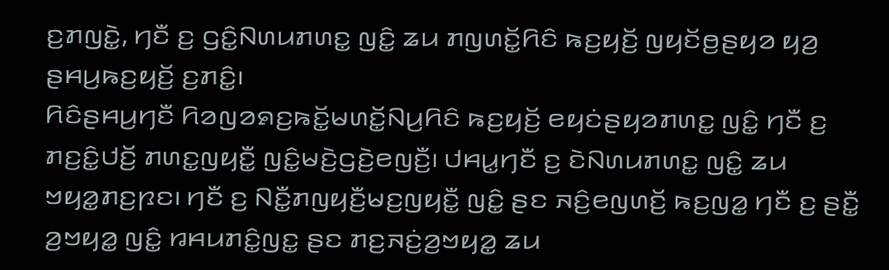ꤢ꤬ꤊꤜꤢꤧ꤭, ꤚꤢꤪ ꤢ꤬ ꤞꤢꤨ꤭ꤡꤛꤣꤊꤛꤢ꤭ ꤜꤢꤨ꤭ ꤘꤣ ꤊꤜꤛꤢꤩ꤭ꤖꤢꤨ ꤒꤢ꤬ꤟꤢꤩ꤬ ꤜꤟꤢꤩꤥ꤬ꤔꤟꤤ ꤟꤤ꤬ ꤔꤌꤣ꤬ꤒꤢ꤬ꤟꤢꤩ꤬ ꤢ꤬ꤊꤢꤨ꤭꤯
ꤖꤢꤨꤔꤌꤣ꤬ꤚꤢꤪ ꤖꤤꤜꤤꤎꤢ꤬ꤒꤢꤩ꤭ꤗꤛꤢꤩ꤭ꤡꤣ꤬ꤖꤢꤨ ꤒꤢ꤬ꤟꤢꤩ꤬ ꤕꤟꤢꤦꤔꤟꤤꤊꤛꤢ꤭ ꤜꤢꤨ꤭ ꤚꤢꤪ ꤢ꤬ ꤊꤢ꤬ꤢꤨ꤭ꤓꤢꤩ꤬ ꤊꤛꤢ꤭ꤜꤟꤢꤪ꤭ ꤜꤢꤨ꤭ꤗꤢꤧ꤬ꤞꤢꤧ꤬ꤕꤜꤢꤪ꤬꤯ ꤓꤌꤣ꤭ꤚꤢꤪ ꤢ꤬ ꤢꤧꤡꤛꤣꤊꤛꤢ꤭ ꤜꤢꤨ꤭ ꤘꤣ ꤠꤟꤤ꤭ꤊꤢ꤬ꤐꤢ꤯ ꤚꤢꤪ ꤢ꤬ ꤡꤢꤪ꤭ꤊꤜꤟꤢꤪ꤬ꤗꤢ꤬ꤜꤟꤢꤪ꤭ ꤜꤢꤨ꤭ ꤔꤢ ꤏꤢꤨ꤬ꤕꤜꤛꤢꤩ꤬ ꤒꤢ꤬ꤜꤤ꤭ ꤚꤢꤪ ꤢ꤬ ꤔꤢꤪ꤭ ꤤ꤬ꤠꤟꤤ꤭ ꤜꤢꤨ꤭ ꤙꤌꤣꤊꤢꤨ꤭ꤜꤢ꤭ ꤔꤢ ꤊꤢ꤬ꤏꤢꤦ꤬ꤤ꤬ꤠꤟꤤ꤭ ꤘꤣ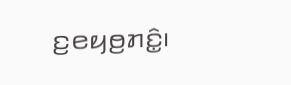ꤢ꤬ꤕꤟꤥ꤬ꤊꤢꤨ꤭꤯